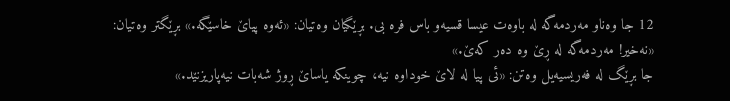12 جا وەناو مەردمەگه له باوەت عیسا قسیەو باس فره بی. بڕێگیان وەتیان: «ئەوه پیاێ خاسێگه.» بڕێگتر وەتیان: «نەخیر! مەردمەگه له ڕێ وه دەر کەێ.»
جا بڕێگ له فەریسیەیل وەتن: «ئی پیا له لاێ خوداوه نیه، چوینکه یاساێ ڕوژ شەبات نیەپاریزنێد.»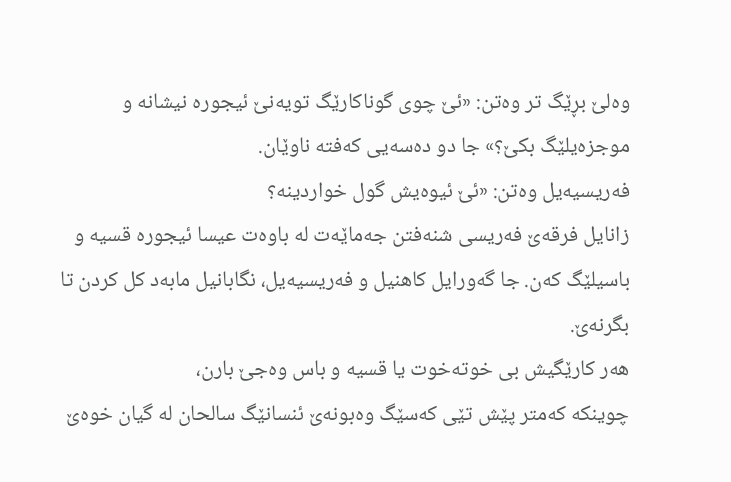وەلێ بڕێگ تر وەتن: «ئێ چوی گوناکارێگ تویەنێ ئیجوره نیشانه و موجزەیلێگ بکێ؟» جا دو دەسەیی کەفته ناوێان.
فەریسیەیل وەتن: «ئێ ئیوەیش گول خواردینه؟
زانایل فرقەێ فەریسی شنەفتن جەماێەت له باوەت عیسا ئیجوره قسیه و باسیلێگ کەن. جا گەورایل کاهنیل و فەریسیەیل، نگابانیل مابەد کل کردن تا بگرنەێ.
هەر کارێگیش بی خوتەخوت یا قسیه و باس وەجێ بارن،
چوینکه کەمتر پێش تێی کەسێگ وەبونەێ ئنسانێگ سالحان له گیان خوەێ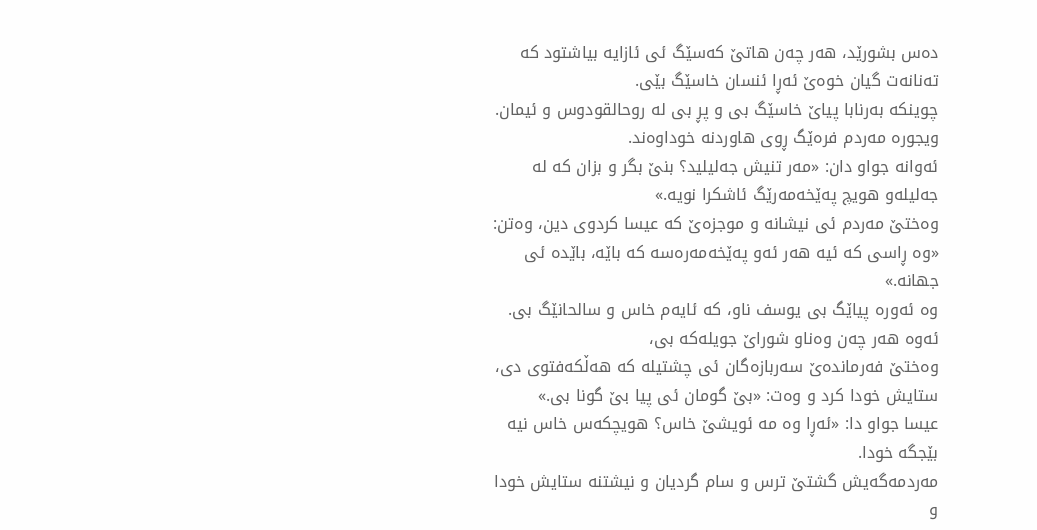دەس بشورێد، هەر چەن هاتێ کەسێگ ئی ئازایه بیاشتود که تەنانەت گیان خوەێ ئەڕا ئنسان خاسێگ بێی.
چوینکه بەرنابا پیاێ خاسێگ بی و پڕ بی له روحالقودوس و ئیمان. ویجوره مەردم فرەێگ ڕوی هاوردنه خوداوەند.
ئەوانه جواو دان: «مەر تنیش جەلیلید؟ بنێ بگر و بزان که له جەلیلەو هویچ پەێخەمەرێگ ئاشکرا نویه.»
وەختێ مەردم ئی نیشانه و موجزەێ که عیسا کردوی دین، وەتن: «وه ڕاسی که ئیه هەر ئەو پەێخەمەرەسه که باێه، باێده ئی جهانه.»
وه ئەوره پیاێگ بی یوسف ناو، که ئایەم خاس و سالحانێگ بی. ئەوه هەر چەن وەناو شوراێ جویلەکە بی،
وەختێ فەرماندەێ سەربازەگان ئی چشتیله که هەڵکەفتوی دی، ستایش خودا کرد و وەت: «بێ گومان ئی پیا بێ گونا بی.»
عیسا جواو دا: «ئەڕا وه مه ئویشێ خاس؟ هویچکەس خاس نیه بێجگه خودا.
مەردمەگەیش گشتێ ترس و سام گردیان و نیشتنه ستایش خودا و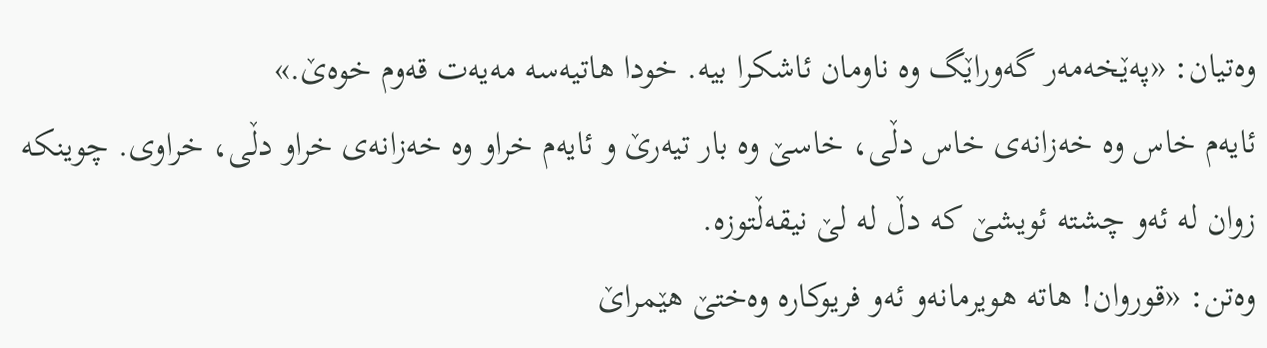وەتیان: «پەێخەمەر گەوراێگ وه ناومان ئاشکرا بیه. خودا هاتیەسه مەیەت قەوم خوەێ.»
ئایەم خاس وه خەزانەی خاس دڵی، خاسێ وه بار تیەرێ و ئایەم خراو وه خەزانەی خراو دڵی، خراوی. چوینکه زوان له ئەو چشته ئویشێ که دڵ له لێ نیقەڵتوزه.
وەتن: «قوروان! هاته هویرمانەو ئەو فریوکاره وەختێ هێمراێ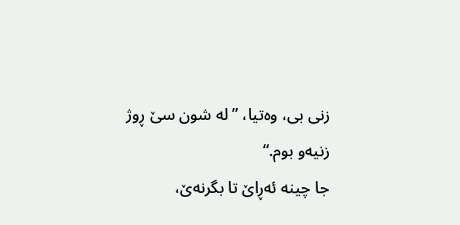زنی بی، وەتیا، ”له شون سێ ڕوژ زنیەو بوم.“
جا چینه ئەڕاێ تا بگرنەێ،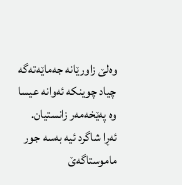وەلێ زاورێانه جەماێەتەگه چیاد چوینکه ئەوانه عیسا وه پەێخەمەر زانستیان.
ئەڕا شاگرد ئیه بەسه جور ماموستاگەێ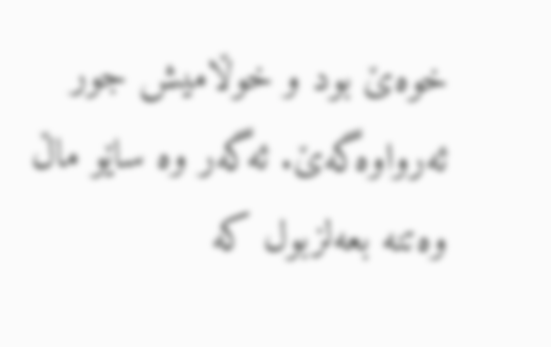خوەێ بود و خوڵامیش جور ئەرواوەگەێ. ئەگەر وه ساێو ماڵ وەتنه بعەلزبول که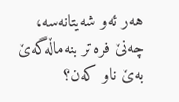هەر ئەو شەیتانەسه، چەنێ فرەتر بنەماڵەگەێ بەێ ناو کەن؟